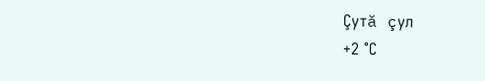Çутă çул
+2 °С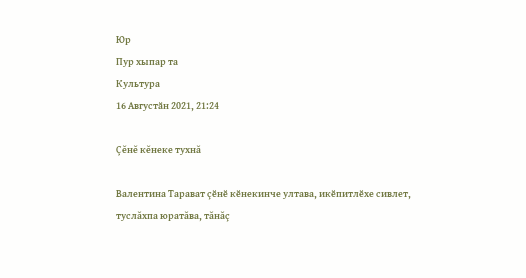Юр
Пур хыпар та
Культура
16 Августӑн 2021, 21:24

Çĕнĕ кĕнеке тухнă

Валентина Тарават çӗнӗ кӗнекинче ултава, икӗпитлӗхе сивлет, туслăхпа юратăва, тăнăç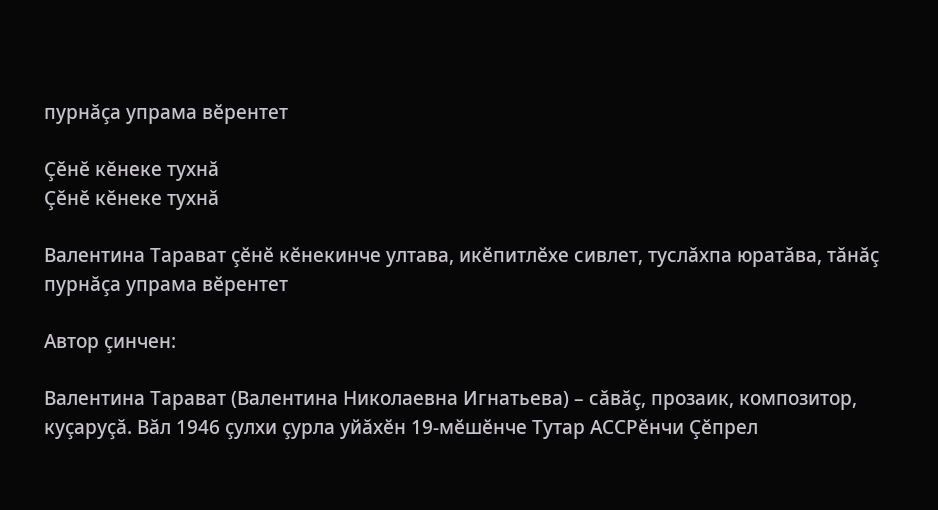пурнăçа упрама вӗрентет

Çĕнĕ кĕнеке тухнă
Çĕнĕ кĕнеке тухнă

Валентина Тарават çӗнӗ кӗнекинче ултава, икӗпитлӗхе сивлет, туслăхпа юратăва, тăнăç пурнăçа упрама вӗрентет

Автор çинчен:

Валентина Тарават (Валентина Николаевна Игнатьева) – сăвăç, прозаик, композитор, куçаруçă. Вăл 1946 çулхи çурла уйăхӗн 19-мӗшӗнче Тутар АССРӗнчи Çӗпрел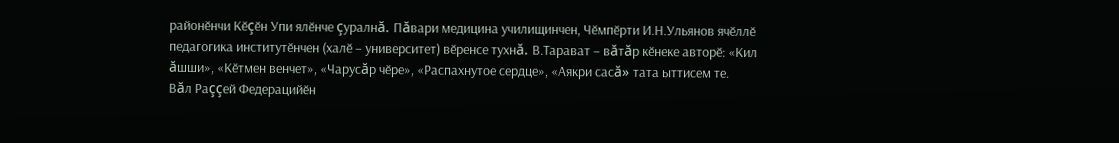районӗнчи Кӗçӗн Упи ялӗнче çуралнă. Пăвари медицина училищинчен, Чӗмпӗрти И.Н.Ульянов ячӗллӗ педагогика институтӗнчен (халӗ – университет) вӗренсе тухнă. В.Тарават – вăтăр кӗнеке авторӗ: «Кил ăшши», «Кӗтмен венчет», «Чарусăр чӗре», «Распахнутое сердце», «Аякри сасă» тата ыттисем те.
Вăл Раççей Федерацийӗн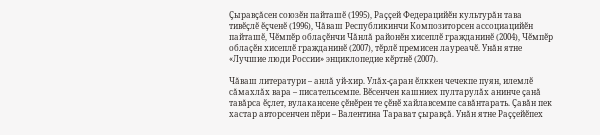Çыравçăсен союзӗн пайташӗ (1995), Раççей Федерацийӗн культурăн тава тивӗçлӗ ӗçченӗ (1996), Чăваш Республикинчи Композиторсен ассоциацийӗн пайташӗ, Чӗмпӗр облаçӗнчи Чăнлă районӗн хисеплӗ гражданинӗ (2004), Чӗмпӗр облаçӗн хисеплӗ гражданинӗ (2007), тӗрлӗ премисен лауреачӗ. Унăн ятне «Лучшие люди России» энциклопедие кӗртнӗ (2007).

Чăваш литератури – анлă уй-хир. Улăх-çаран ӗлккен чечекпе пуян, илемлӗ сăмахлăх вара – писательсемпе. Вӗсенчен кашниех пултарулăх анинче çанă тавăрса ӗçлет, вулакансене çӗнӗрен те çӗнӗ хайлавсемпе савăнтарать. Çавăн пек хастар авторсенчен пӗри – Валентина Тарават çыравçă. Унăн ятне Раççейӗпех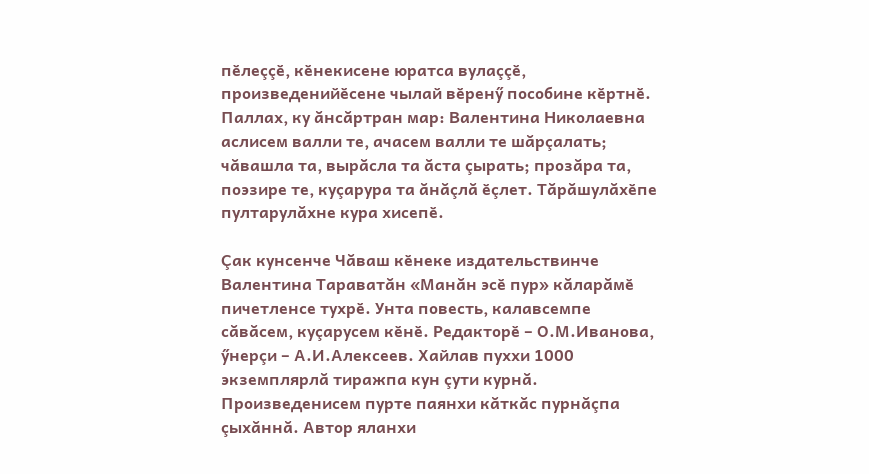пӗлеççӗ, кӗнекисене юратса вулаççӗ, произведенийӗсене чылай вӗренӳ пособине кӗртнӗ. Паллах, ку ăнсăртран мар: Валентина Николаевна аслисем валли те, ачасем валли те шăрçалать; чăвашла та, вырăсла та ăста çырать; прозăра та, поэзире те, куçарура та ăнăçлă ӗçлет. Тăрăшулăхӗпе пултарулăхне кура хисепӗ.

Çак кунсенче Чăваш кӗнеке издательствинче Валентина Тараватăн «Манăн эсӗ пур» кăларăмӗ пичетленсе тухрӗ. Унта повесть, калавсемпе сăвăсем, куçарусем кӗнӗ. Редакторӗ – О.М.Иванова, ӳнерçи – А.И.Алексеев. Хайлав пуххи 1000 экземплярлă тиражпа кун çути курнă. Произведенисем пурте паянхи кăткăс пурнăçпа çыхăннă. Автор яланхи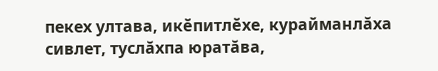пекех ултава, икӗпитлӗхе, курайманлăха сивлет, туслăхпа юратăва,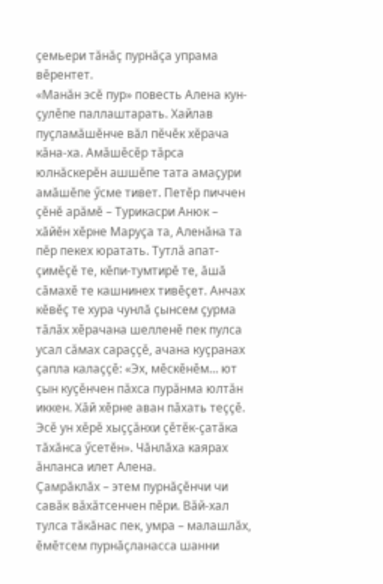çемьери тăнăç пурнăçа упрама вӗрентет.
«Манăн эсӗ пур» повесть Алена кун-çулӗпе паллаштарать. Хайлав пуçламăшӗнче вăл пӗчӗк хӗрача кăна-ха. Амăшӗсӗр тăрса юлнăскерӗн ашшӗпе тата амаçури амăшӗпе ӳсме тивет. Петӗр пиччен çӗнӗ арăмӗ – Турикасри Анюк – хăйӗн хӗрне Маруçа та, Аленăна та пӗр пекех юратать. Тутлă апат-çимӗçӗ те, кӗпи-тумтирӗ те, ăшă сăмахӗ те кашнинех тивӗçет. Анчах кӗвӗç те хура чунлă çынсем çурма тăлăх хӗрачана шелленӗ пек пулса усал сăмах сараççӗ, ачана куçранах çапла калаççӗ: «Эх, мӗскӗнӗм… ют çын куçӗнчен пăхса пурăнма юлтăн иккен. Хăй хӗрне аван пăхать теççӗ. Эсӗ ун хӗрӗ хыççăнхи çӗтӗк-çатăка тăхăнса ӳсетӗн». Чăнлăха каярах ăнланса илет Алена.
Çамрăклăх – этем пурнăçӗнчи чи савăк вăхăтсенчен пӗри. Вăй-хал тулса тăкăнас пек, умра – малашлăх, ӗмӗтсем пурнăçланасса шанни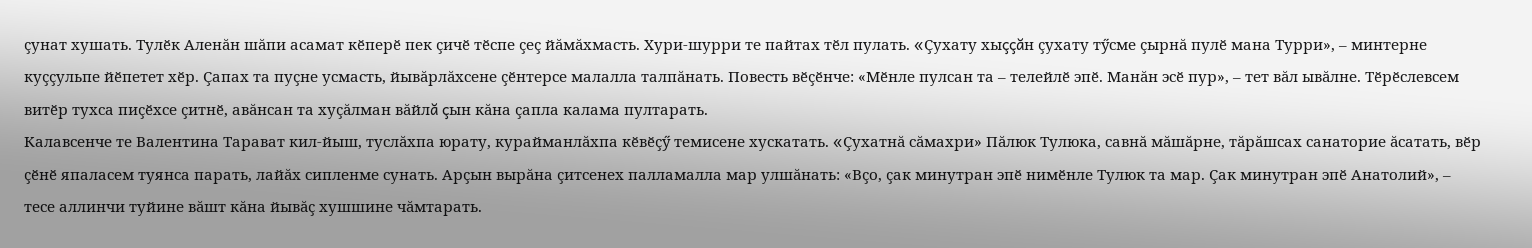çунат хушать. Тулӗк Аленăн шăпи асамат кӗперӗ пек çичӗ тӗспе çеç йăмăхмасть. Хури-шурри те пайтах тӗл пулать. «Çухату хыççăн çухату тӳсме çырнă пулӗ мана Турри», – минтерне куççульпе йӗпетет хӗр. Çапах та пуçне усмасть, йывăрлăхсене çӗнтерсе малалла талпăнать. Повесть вӗçӗнче: «Мӗнле пулсан та – телейлӗ эпӗ. Манăн эсӗ пур», – тет вăл ывăлне. Тӗрӗслевсем витӗр тухса пиçӗхсе çитнӗ, авăнсан та хуçăлман вăйлă çын кăна çапла калама пултарать.
Калавсенче те Валентина Тарават кил-йыш, туслăхпа юрату, курайманлăхпа кӗвӗçӳ темисене хускатать. «Çухатнă сăмахри» Пăлюк Тулюка, савнă мăшăрне, тăрăшсах санаторие ăсатать, вӗр çӗнӗ япаласем туянса парать, лайăх сипленме сунать. Арçын вырăна çитсенех палламалла мар улшăнать: «Вçо, çак минутран эпӗ нимӗнле Тулюк та мар. Çак минутран эпӗ Анатолий», – тесе аллинчи туйине вăшт кăна йывăç хушшине чăмтарать.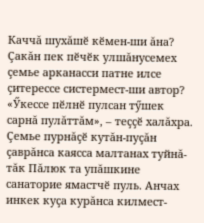Каччă шухăшӗ кӗмен-ши ăна? Çакăн пек пӗчӗк улшăнусемех çемье арканасси патне илсе çитерессе систермест-ши автор? «Ӳкессе пӗлнӗ пулсан тӳшек сарнă пулăттăм», – теççӗ халăхра. Çемье пурнăçӗ кутăн-пуçăн çаврăнса каясса малтанах туйнă-тăк Пăлюк та упăшкине санаторие ямастчӗ пуль. Анчах инкек куçа курăнса килмест-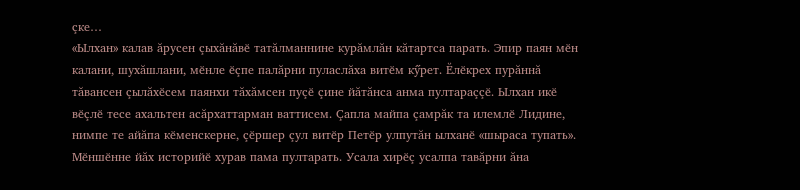çке…
«Ылхан» калав ăрусен çыхăнăвӗ татăлманнине курăмлăн кăтартса парать. Эпир паян мӗн калани, шухăшлани, мӗнле ӗçпе палăрни пуласлăха витӗм кӳрет. Ӗлӗкрех пурăннă тăвансен çылăхӗсем паянхи тăхăмсен пуçӗ çине йăтăнса анма пултараççӗ. Ылхан икӗ вӗçлӗ тесе ахальтен асăрхаттарман ваттисем. Çапла майпа çамрăк та илемлӗ Лидине, нимпе те айăпа кӗменскерне, çӗршер çул витӗр Петӗр улпутăн ылханӗ «шыраса тупать». Мӗншӗнне йăх историйӗ хурав пама пултарать. Усала хирӗç усалпа тавăрни ăна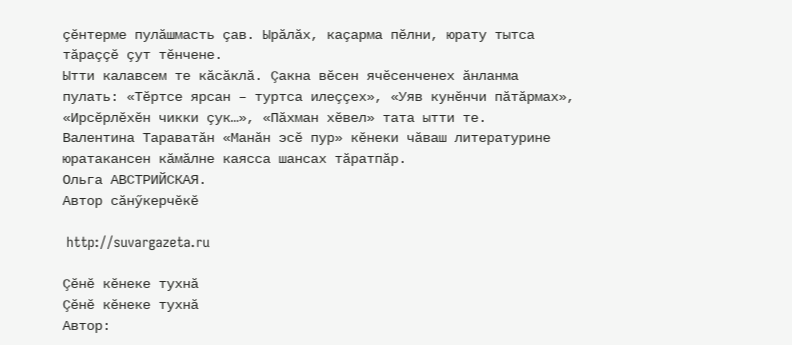çӗнтерме пулăшмасть çав. Ырăлăх, каçарма пӗлни, юрату тытса тăраççӗ çут тӗнчене.
Ытти калавсем те кăсăклă. Çакна вӗсен ячӗсенченех ăнланма пулать: «Тӗртсе ярсан – туртса илеççех», «Уяв кунӗнчи пăтăрмах», «Ирсӗрлӗхӗн чикки çук…», «Пăхман хӗвел» тата ытти те.
Валентина Тараватăн «Манăн эсӗ пур» кӗнеки чăваш литературине юратакансен кăмăлне каясса шансах тăратпăр.
Ольга АВСТРИЙСКАЯ.
Автор сăнӳкерчӗкӗ

 http://suvargazeta.ru

Çĕнĕ кĕнеке тухнă
Çĕнĕ кĕнеке тухнă
Автор: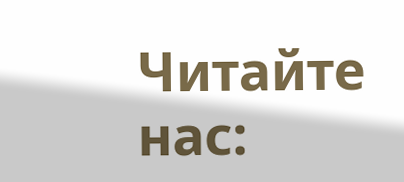Читайте нас: